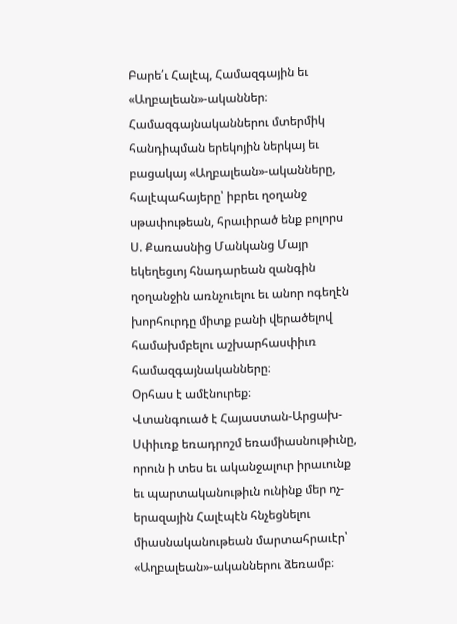Բարե՛ւ Հալէպ, Համազգային եւ «Աղբալեան»-ականներ։
Համազգայնականներու մտերմիկ հանդիպման երեկոյին ներկայ եւ բացակայ «Աղբալեան»-ականները, հալէպահայերը՝ իբրեւ ղօղանջ սթափութեան, հրաւիրած ենք բոլորս Ս. Քառասնից Մանկանց Մայր եկեղեցւոյ հնադարեան զանգին ղօղանջին առնչուելու եւ անոր ոգեղէն խորհուրդը միտք բանի վերածելով համախմբելու աշխարհասփիւռ համազգայնականները։
Օրհաս է ամէնուրեք։
Վտանգուած է Հայաստան-Արցախ-Սփիւռք եռադրոշմ եռամիասնութիւնը, որուն ի տես եւ ականջալուր իրաւունք եւ պարտականութիւն ունինք մեր ոչ-երազային Հալէպէն հնչեցնելու միասնականութեան մարտահրաւէր՝ «Աղբալեան»-ականներու ձեռամբ։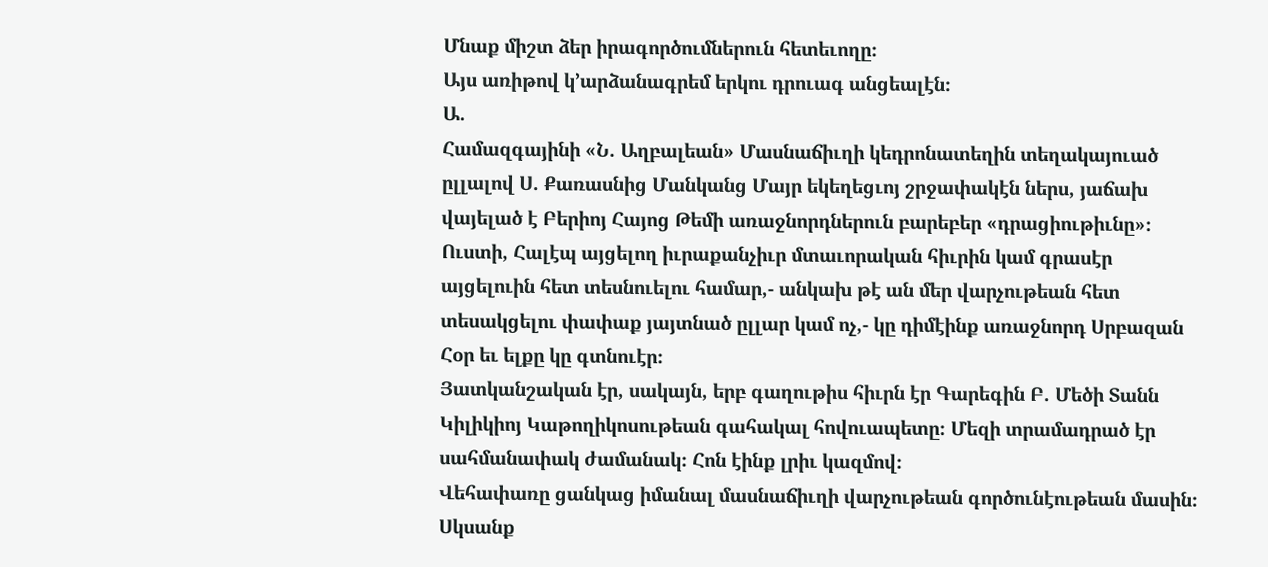Մնաք միշտ ձեր իրագործումներուն հետեւողը։
Այս առիթով կ’արձանագրեմ երկու դրուագ անցեալէն։
Ա.
Համազգայինի «Ն. Աղբալեան» Մասնաճիւղի կեդրոնատեղին տեղակայուած ըլլալով Ս. Քառասնից Մանկանց Մայր եկեղեցւոյ շրջափակէն ներս, յաճախ վայելած է Բերիոյ Հայոց Թեմի առաջնորդներուն բարեբեր «դրացիութիւնը»։
Ուստի, Հալէպ այցելող իւրաքանչիւր մտաւորական հիւրին կամ գրասէր այցելուին հետ տեսնուելու համար,- անկախ թէ ան մեր վարչութեան հետ տեսակցելու փափաք յայտնած ըլլար կամ ոչ,- կը դիմէինք առաջնորդ Սրբազան Հօր եւ ելքը կը գտնուէր։
Յատկանշական էր, սակայն, երբ գաղութիս հիւրն էր Գարեգին Բ. Մեծի Տանն Կիլիկիոյ Կաթողիկոսութեան գահակալ հովուապետը։ Մեզի տրամադրած էր սահմանափակ ժամանակ։ Հոն էինք լրիւ կազմով։
Վեհափառը ցանկաց իմանալ մասնաճիւղի վարչութեան գործունէութեան մասին։ Սկսանք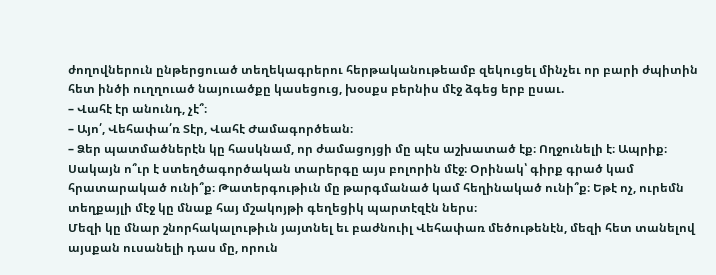ժողովներուն ընթերցուած տեղեկագրերու հերթականութեամբ զեկուցել մինչեւ որ բարի ժպիտին հետ ինծի ուղղուած նայուածքը կասեցուց, խօսքս բերնիս մէջ ձգեց երբ ըսաւ.
– Վահէ էր անունդ, չէ՞։
– Այո՛, Վեհափա՛ռ Տէր, Վահէ Ժամագործեան։
– Ձեր պատմածներէն կը հասկնամ, որ ժամացոյցի մը պէս աշխատած էք։ Ողջունելի է։ Ապրիք։ Սակայն ո՞ւր է ստեղծագործական տարերգը այս բոլորին մէջ։ Օրինակ՝ գիրք գրած կամ հրատարակած ունի՞ք։ Թատերգութիւն մը թարգմանած կամ հեղինակած ունի՞ք։ Եթէ ոչ, ուրեմն տեղքայլի մէջ կը մնաք հայ մշակոյթի գեղեցիկ պարտէզէն ներս։
Մեզի կը մնար շնորհակալութիւն յայտնել եւ բաժնուիլ Վեհափառ մեծութենէն, մեզի հետ տանելով այսքան ուսանելի դաս մը, որուն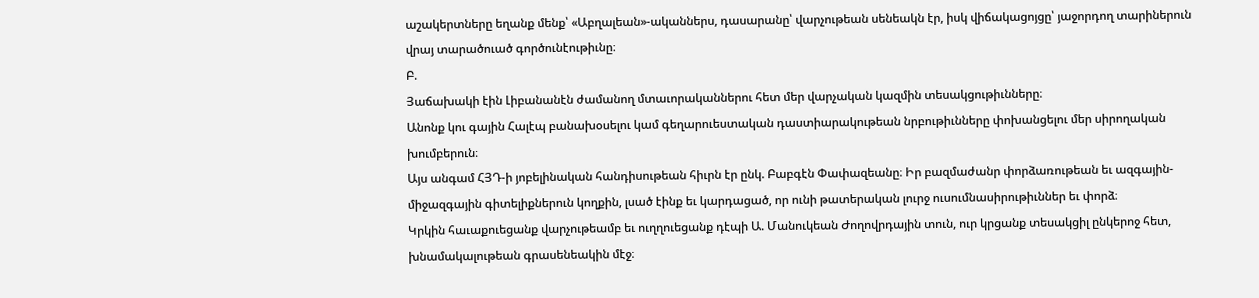աշակերտները եղանք մենք՝ «Աբղալեան»-ականներս, դասարանը՝ վարչութեան սենեակն էր, իսկ վիճակացոյցը՝ յաջորդող տարիներուն վրայ տարածուած գործունէութիւնը։
Բ.
Յաճախակի էին Լիբանանէն ժամանող մտաւորականներու հետ մեր վարչական կազմին տեսակցութիւնները։
Անոնք կու գային Հալէպ բանախօսելու կամ գեղարուեստական դաստիարակութեան նրբութիւնները փոխանցելու մեր սիրողական խումբերուն։
Այս անգամ ՀՅԴ-ի յոբելինական հանդիսութեան հիւրն էր ընկ. Բաբգէն Փափազեանը։ Իր բազմաժանր փորձառութեան եւ ազգային-միջազգային գիտելիքներուն կողքին, լսած էինք եւ կարդացած, որ ունի թատերական լուրջ ուսումնասիրութիւններ եւ փորձ։
Կրկին հաւաքուեցանք վարչութեամբ եւ ուղղուեցանք դէպի Ա. Մանուկեան Ժողովրդային տուն, ուր կրցանք տեսակցիլ ընկերոջ հետ, խնամակալութեան գրասենեակին մէջ։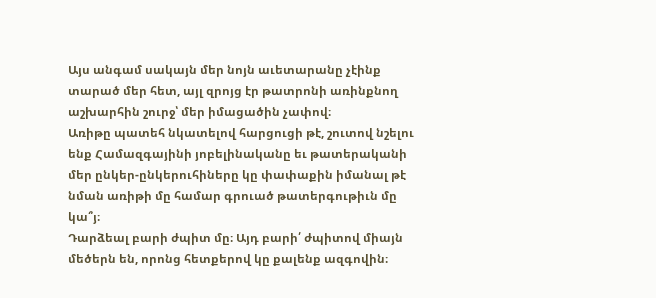Այս անգամ սակայն մեր նոյն աւետարանը չէինք տարած մեր հետ, այլ զրոյց էր թատրոնի առինքնող աշխարհին շուրջ՝ մեր իմացածին չափով։
Առիթը պատեհ նկատելով հարցուցի թէ, շուտով նշելու ենք Համազգայինի յոբելինականը եւ թատերականի մեր ընկեր-ընկերուհիները կը փափաքին իմանալ թէ նման առիթի մը համար գրուած թատերգութիւն մը կա՞յ։
Դարձեալ բարի ժպիտ մը։ Այդ բարի՛ ժպիտով միայն մեծերն են, որոնց հետքերով կը քալենք ազգովին։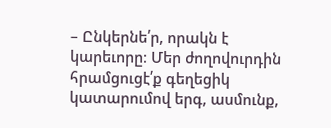– Ընկերնե՛ր, որակն է կարեւորը։ Մեր ժողովուրդին հրամցուցէ՛ք գեղեցիկ կատարումով երգ, ասմունք,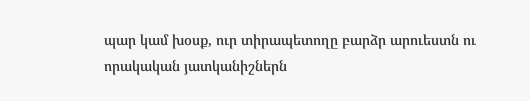պար կամ խօսք, ուր տիրապետողը բարձր արուեստն ու որակական յատկանիշներն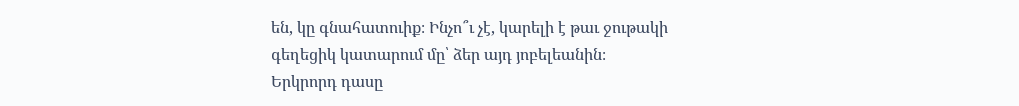են, կը գնահատուիք։ Ինչո՞ւ չէ, կարելի է թաւ ջութակի գեղեցիկ կատարում մը՝ ձեր այդ յոբելեանին։
Երկրորդ դասը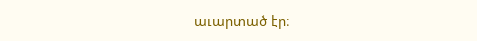աւարտած էր։